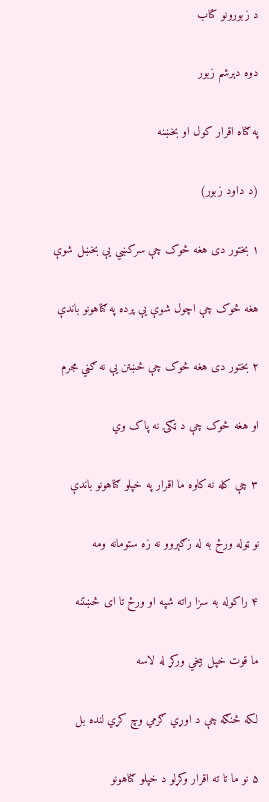د زبورونو کتاب

دوه دېرشم زبور

په ګناه اقرار کول او بخښنه

(د داود زبور)

۱ بختور دی هغه څوک چې سرکښي یې بخښل شوې

هغه څوک چې اچول شوې یې پرده په ګناهونو باندې

۲ بختور دی هغه څوک چې څښتن یې نه ګڼي مجرم

او هغه څوک چې د ټګۍ نه پاک وي

۳ چې کله نه کاوه ما اقرار په خپلو ګناهونو باندې

نو ټوله ورځ به له زګېروو نه زه ستومانه ومه

۴ راکوله به سزا راته شپه او ورځ تا ای څښتنه

ما قوت خپل بیخي ورکړ له لاسه

لکه څنګه چې د اوړي ګرمي وچ کړي لنده بل

۵ نو ما تا ته اقرار وکړلو د خپلو ګناهونو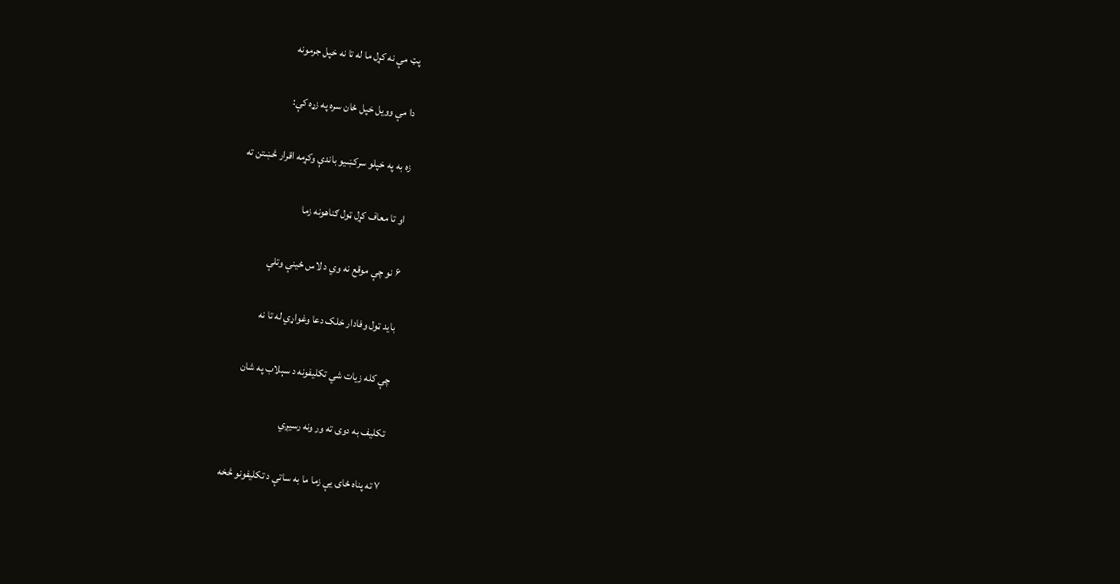پټ مې نه کړل ما له تا نه خپل جرمونه

دا مې وویل خپل ځان سره په زړه کې:

زه به په خپلو سرکښیو باندې وکړمه اقرار څښتن ته

او تا معاف کړل ټول ګناهونه زما

۶ نو چې موقع نه وي د لاس ځینې وتلې

باید ټول وفادار خلک دعا وغواړي له تا نه

چې کله زیات شي تکلیفونه د سېلاب په شان

تکلیف به دوی ته ور ونه رسیږي

۷ ته پناه ځای یې زما ما به ساتې د تکلیفونو څخه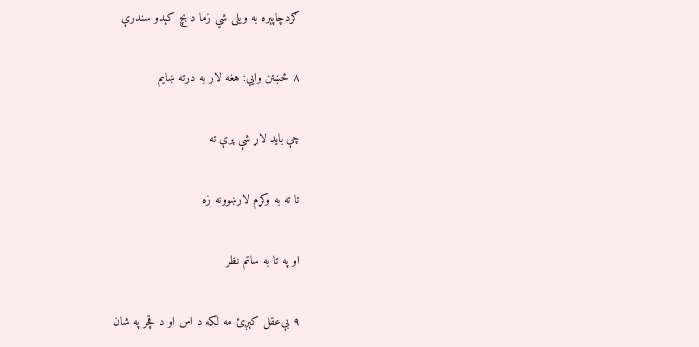ګردچاپېره به ویلی شي زما د بچ کېدو سندرې

۸ څښتن وایي: هغه لار به درته ښایم

چې باید لاړ شې پرې ته

تا ته به وکړم لارښوونه زه

او په تا به ساتم نظر

۹ بې‌عقل کېږئ مه لکه د اس او د قچر په شان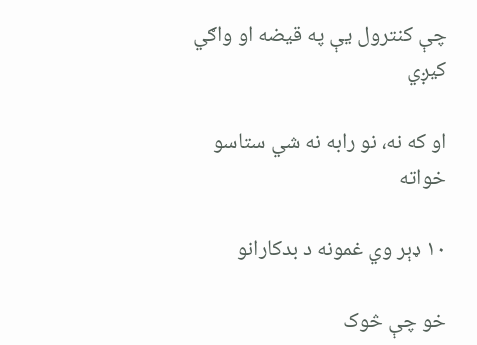چې کنترول یې په قیضه او واګي کیږي

او که نه، نو رابه نه شي ستاسو خواته

۱۰ ډېر وي غمونه د بدکارانو

خو چې څوک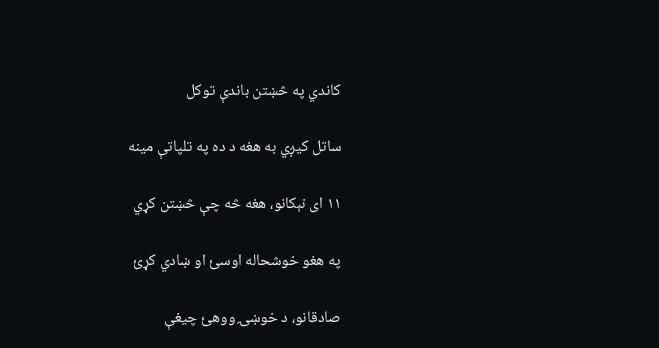کاندي په څښتن باندې توکل

ساتل کیږي به هغه د ده په تلپاتې مینه

۱۱ ای نېکانو، هغه څه چې څښتن کړي

په هغو خوشحاله اوسئ او ښادي کړئ

صادقانو، د خوښۍ ووهئ چیغې